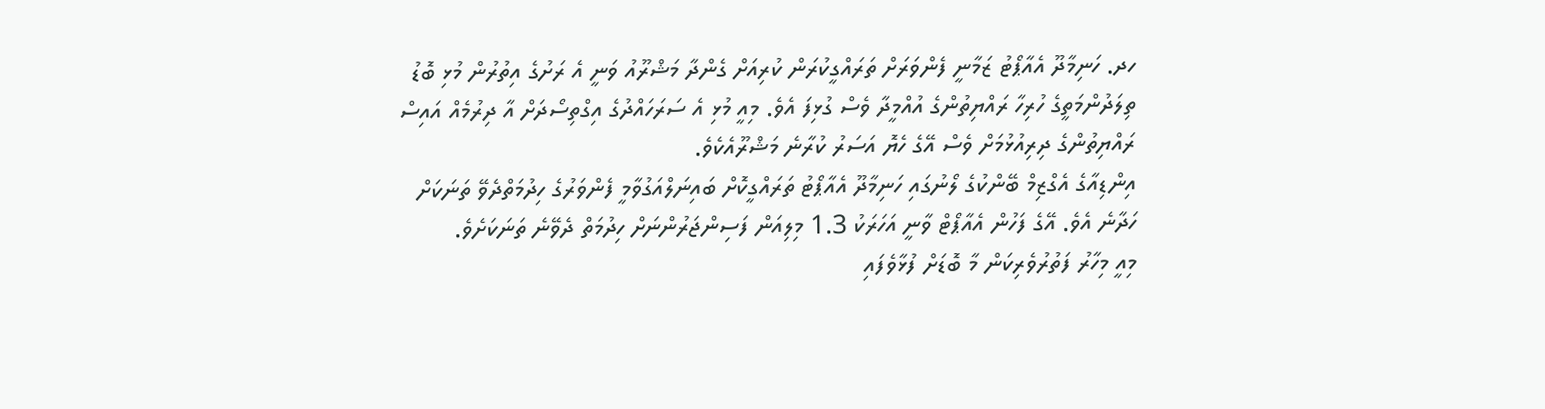ހދ. ހަނިމާދޫ އެއާޕޯޓު ޒަމާނީ ފެންވަރަށް ތަރައްގީކުރަން ކުރިއަށް ގެންދާ މަޝްރޫއު ވަނީ އެ ރަށުގެ އިތުރުން މުޅި ބޮޑު ތިލަދުންމަތީގެ ހުރިހާ ރައްޔިތުންގެ އުއްމީދާ ވެސް ގުޅިފަ އެވެ. މިއީ މުޅި އެ ސަރަހައްދުގެ އިގްތިސޯދަށް އާ ދިރުމެއް އައިސް ރައްޔިތުންގެ ދިރިއުޅުމަށް ވެސް އޭގެ ހެޔޮ އަސަރު ކުރާނެ މަޝްރޫއެކެވެ.
އިންޑިއާގެ އެގްޒިމް ބޭންކުގެ ލޯނުގައި ހަނިމާދޫ އެއާޕޯޓު ތަރައްގީކޮށް ބައިނަލްއަގުވާމީ ފެންވަރުގެ ހިދުމަތްދެވޭ ތަނަކަށް ހަދާނެ އެވެ. އޭގެ ފަހުން އެއާޕޯޓް ވާނީ އަހަރަކު 1.3 މިލިއަން ފަސިންޖަރުންނަށް ހިދުމަތް ދެވޭނެ ތަނަކަށެވެ.
މިއީ މިހާރު ފަތުރުވެރިކަން މާ ބޮޑަށް ފުޅާވެފައި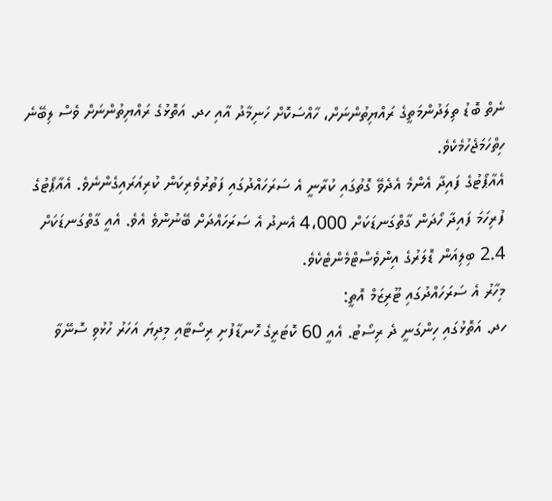ނެތް ބޮޑު ތިލަދުންމަތީގެ ރައްޔިތުންނަށް، ހާއްސަކޮށް ހަނިމާދު އާއި ހދ. އަތޮޅުގެ ރައްޔިތުންނަށް ވެސް ލިބޭނެ ހިތްހަމަޖެހުމެކެވެ.
އެއާޕޯޓުގެ ފައިދާ އެންމެ އެދެވޭ ގޮތުގައި ކުރާނީ އެ ސަރަހައްދުގައި ފަތުރުވެރިކަން ކުރިއަރައިގެންނެވެ. އެއާޕޯޓުގެ ފުރިހަމަ ފައިދާ ހޯދަން ގާތްގަނޑަކަށް 4،000 އެނދު އެ ސަރަހައްދަށް ބޭނުންވެ އެވެ. އެއީ ގާތްގަނޑަކަށް 2.4 ބިލިއަން ޑޮލަރުގެ އިންވެސްޓްމެންޓެކެވެ.
މިހާރު އެ ސަރަހައްދުގައި ޓޫރިޒަމް އޮތީ:
ހދ. އަތޮޅުގައި ހިންގަނީ ދެ ރިސޯޓު. އެއީ 60 ކޮޓަރީގެ ހޮނޑާފުށި ރިސޯޓާއި މިދިޔަ އަހަރު ހުޅުވި ސޮނޭވާ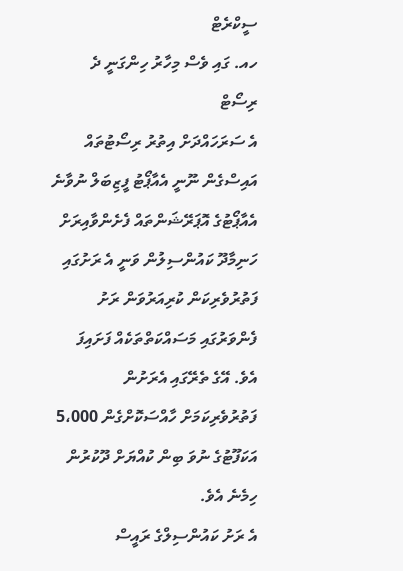ސީކްރެޓް
ހއ. ގައި ވެސް މިހާރު ހިންގަނީ ދެ ރިސޯޓް
އެ ސަރަހައްދަށް އިތުރު ރިސޯޓުތައް އައިސްގެން ނޫނީ އެއާޕޯޓު ފީޒިބަލް ނުވާނެ
އެއާޕޯޓުގެ އޮޕަރޭޝަންތައް ފެށެންވާއިރަށް ހަނިމާދޫ ކައުންސިލުން ވަނީ އެ ރަށުގައި ފަތުރުވެރިކަން ކުރިއަރުވަން ރަށު ފެންވަރުގައި މަސައްކަތްތަކެއް ފަށައިފަ އެވެ. އޭގެ ތެރޭގައި އެރަށުން ފަތުރުވެރިކަމަށް ހާއްސަކޮށްގެން 5،000 އަކަފޫޓުގެ ނުވަ ބިން ކުއްޔަށް ދޫކުރުން ހިމެނެ އެވެ.
އެ ރަށު ކައުންސިލްގެ ރައީސް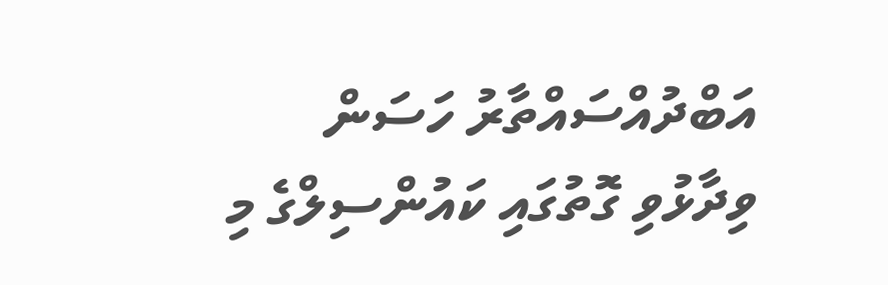އަބްދުއްސައްތާރު ހަސަން ވިދާޅުވި ގޮތުގައި ކައުންސިލްގެ މި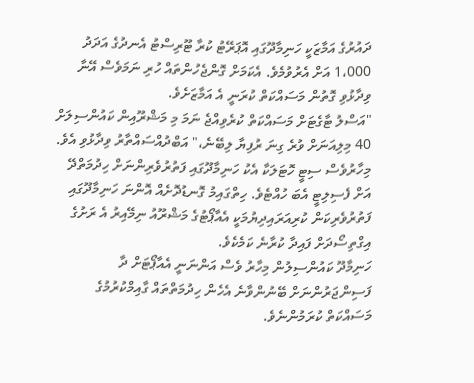ދައުރުގެ އަމާޒަކީ ހަނިމާދޫގައި އޮޕަރޭޓު ކުރާ ޓޫރިސްޓު އެނދުގެ އަދަދު 1،000 އަށް އެރުވުމެވެ. އެކަމަށް ގޮންޖެހުންތައް ހުރި ނަމަވެސް އޭނާ ވިދާޅުވި ގޮތުން މަސައްކަތް ކުރަނީ އެ އަމާޒަށެވެ.
"އަސްލު ޓާގެޓަށް މަސައްކަތް ކުރެވިއްޖެ ނަމަ މި މަޝްރޫއިން ކައުންސިލަށް 40 މިލިއަނަށް ވުރެ ގިނަ ރުފިޔާ ލިބޭނެ،" އަބްދުއްސައްތާރު ވިދާޅުވި އެވެ.
މިހާރުވެސް ސިޓީ ހޮޓަލަކާ އެކު ހަނިމާދޫގައި ފަތުރުވެރިންނަށް ހިދުމަތްދޭ އަށް ފެސިލިޓީ އެބަ ހުއްޓެވެ. ހިތްގައިމު ގޮނޑުދޮށެއް އޮންނަ ހަނިމާދޫގައި ފަތުރުވެރިކަން ކުރިއަރައިދިޔުމަކީ އެއާޕޯޓުގެ މަޝްރޫއު ނިމޭއިރު އެ ރަށުގެ އިގްތިސޯދަށް ފައިދާ ކުރާނެ ކަމެކެވެ.
ހަނިމާދޫ ކައުންސިލުން މިހާރު ވެސް އަންނަނީ އެއާޕޯޓަށް ދާ ފަސިންޖަރުންނަށް ބޭނުންވާނެ އެހެން ހިދުމަތްތައް ގާއިމްކުރުމުގެ މަސައްކަތް ކުރަމުންނެވެ.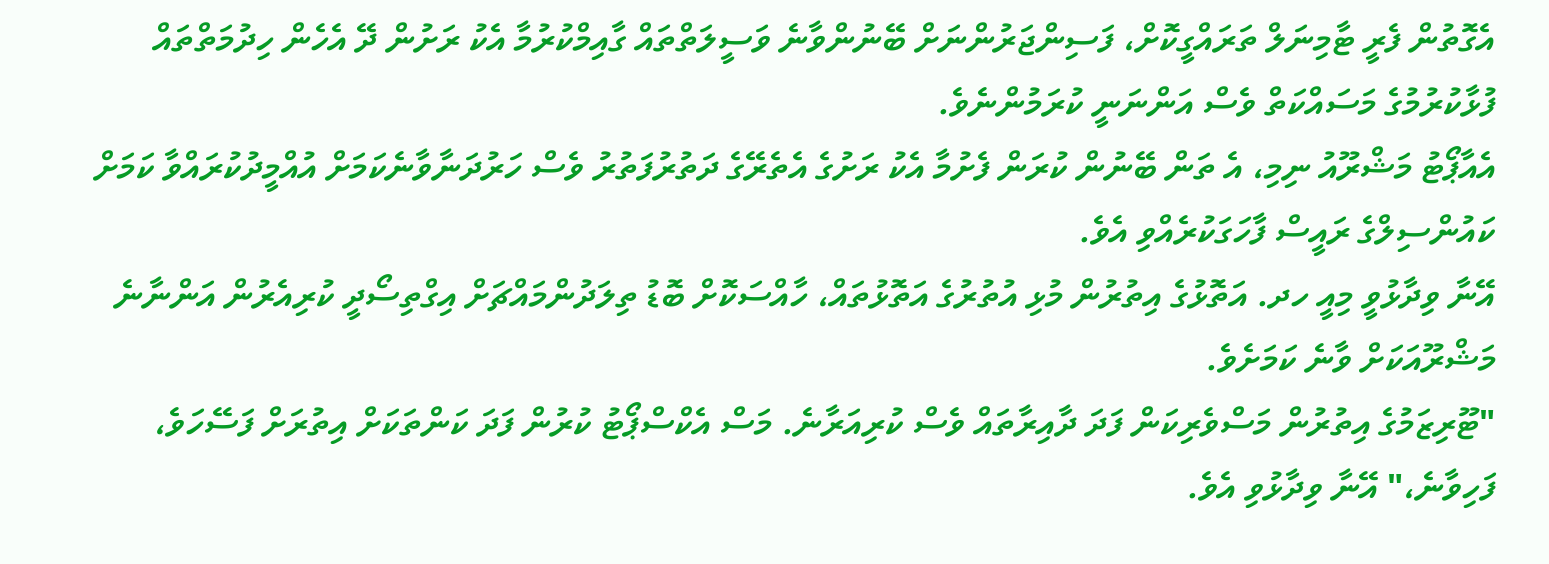އެގޮތުން ފެރީ ޓާމިނަލް ތަރައްގީކޮށް، ފަސިންޖަރުންނަށް ބޭނުންވާނެ ވަސީލަތްތައް ގާއިމްކުރުމާ އެކު ރަށުން ދޭ އެހެން ހިދުމަތްތައް ފުޅާކުރުމުގެ މަސައްކަތް ވެސް އަންނަނީ ކުރަމުންނެވެ.
އެއާޕޯޓު މަޝްރޫއު ނިމި، އެ ތަން ބޭނުން ކުރަން ފެށުމާ އެކު ރަށުގެ އެތެރޭގެ ދަތުރުފަތުރު ވެސް ހަރުދަނާވާނެކަމަށް އުއްމީދުކުރައްވާ ކަމަށް ކައުންސިލްގެ ރައީސް ފާހަގަކުރެއްވި އެވެ.
އޭނާ ވިދާޅުވީ މިއީ ހދ. އަތޮޅުގެ އިތުރުން މުޅި އުތުރުގެ އަތޮޅުތައް، ހާއްސަކޮށް ބޮޑު ތިލަދުންމައްޗަށް އިގްތިސޯދީ ކުރިއެރުން އަންނާނެ މަޝްރޫއަކަށް ވާނެ ކަމަށެވެ.
"ޓޫރިޒަމުގެ އިތުރުން މަސްވެރިކަން ފަދަ ދާއިރާތައް ވެސް ކުރިއަރާނެ. މަސް އެކްސްޕޯޓު ކުރުން ފަދަ ކަންތަކަށް އިތުރަށް ފަސޭހަވެ، ފަހިވާނެ،" އޭނާ ވިދާޅުވި އެވެ.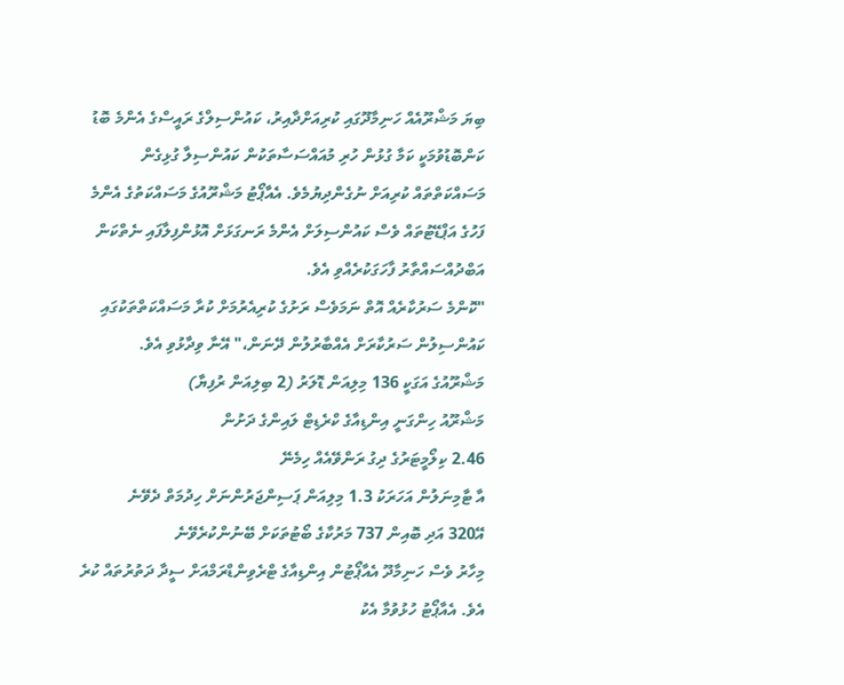ބިޔަ މަޝްރޫއެއް ހަނިމާދޫގައި ކުރިއަށްދާއިރު، ކައުންސިލްގެ ރައީސްގެ އެންމެ ބޮޑު ކަންބޮޑުވުމަކީ ކަމާ ގުޅުން ހުރި މުއައްސަސާތަކުން ކައުންސިލާ ގުޅިގެން މަސައްކަތްތައް ކުރިއަށް ނުގެންދިޔުމެވެ. އެއާޕޯޓު މަޝްރޫއުގެ މަސައްކަތުގެ އެންމެ ފަހުގެ އަޕްޑޭޓުތައް ވެސް ކައުންސިލަށް އެންމެ ރަނގަޅަށް އޮޅުންފިލާފައި ނެތްކަން އަބްދުއްސައްތާރު ފާހަގަކުރެއްވި އެވެ.
"ކޮންމެ ސަރުކާރެއް އޮތް ނަމަވެސް ރަށުގެ ކުރިއެރުމަށް ކުރާ މަސައްކަތްތަކުގައި ކައުންސިލުން ސަރުކާރަށް އެއްބާރުލުން ދޭނަން،" އޭނާ ވިދާޅުވި އެވެ.
މަޝްރޫއުގެ އަގަކީ 136 މިލިއަން ޑޮލަރު (2 ބިލިއަން ރުފިޔާ)
މަޝްރޫއު ހިންގަނީ އިންޑިއާގެ ކްރެޑިޓް ލައިންގެ ދަށުން
2.46 ކިލޯމީޓަރުގެ ދިގު ރަންވޭއެއް ހިމެނޭ
އާ ޓާމިނަލުން އަހަރަކު 1.3 މިލިއަން ޕަސިންޖަރުންނަށް ހިދުމަތް ދެވޭނެ
އޭ320 އަދި ބޮއިން 737 މަރުކާގެ ބޯޓުތަކަށް ބޭނުންކުރެވޭނެ
މިހާރު ވެސް ހަނިމާދޫ އެއާޕޯޓުން އިންޑިއާގެ ޓްރެވިންޑްރަމްއަށް ސީދާ ދަތުރުތައް ކުރެ އެވެ. އެއާޕޯޓު ހުޅުވުމާ އެކު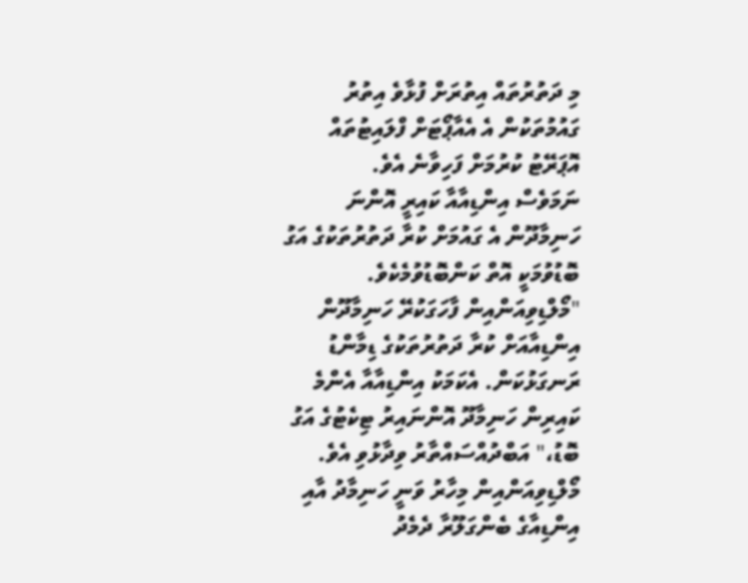މި ދަތުރުތައް އިތުރަށް ފުޅާވެ އިތުރު ގައުމުތަކުން އެ އެއާޕޯޓަށް ފްލައިޓުތައް އޮޕަރޭޓު ކުރުމަށް ފަހިވާނެ އެވެ.
ނަމަވެސް އިންޑިއާއާ ކައިރީ އޮންނަ ހަނިމާދޫން އެ ގައުމަށް ކުރާ ދަތުރުތަކުގެ އަގު ބޮޑުވުމަކީ އޮތް ކަންބޮޑުވުމެކެވެ.
"މޯލްޑިވިއަންއިން ފާހަގަކުރޭ ހަނިމާދޫން އިންޑިއާއަށް ކުރާ ދަތުރުތަކުގެ ޑިމާންޑު ރަނގަޅުކަން. އެކަމަކު އިންޑިއާއާ އެންމެ ކައިރިން ހަނިމާދޫ އޮންނައިރު ޓިކެޓުގެ އަގު ބޮޑު،" އަބްދުއްސައްތާރު ވިދާޅުވި އެވެ.
މޯލްޑިވިއަންއިން މިހާރު ވަނީ ހަނިމާދު އާއި އިންޑިއާގެ ބެންގަލޫރާ ދެމެދު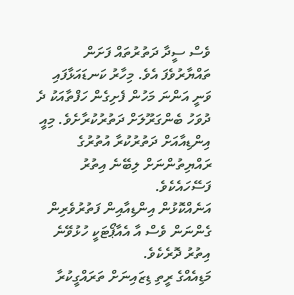ވެސް ސީދާ ދަތުރުތައް ފަށަން ތައްޔާރުވެފަ އެވެ. މިހާރު ކަނޑައަޅާފައި ވަނީ އަންނަ މަހުން ފެށިގެން ހަފްތާއަކު ދެ ދުވަހު ބެންގަރޫލަށް ދަތުރުކުރާށެވެ. މިއީ އިންޑިއާއަށް ދަތުރުކުރާ އުތުރުގެ ރައްޔިތުންނަށް ލިބޭނެ އިތުރު ފަސޭހައެކެވެ.
އަނެއްކޮޅުން އިންޑިއާއިން ފަތުރުވެރިން ގެންނަން ވެސް އާ އެއާޕޯޓަކީ ހުޅުވޭނެ އިތުރު ދޮރެކެވެ.
މަޑިއެއްގެ ރީތި ޑިޒައިނަށް ތަރައްގީކުރާ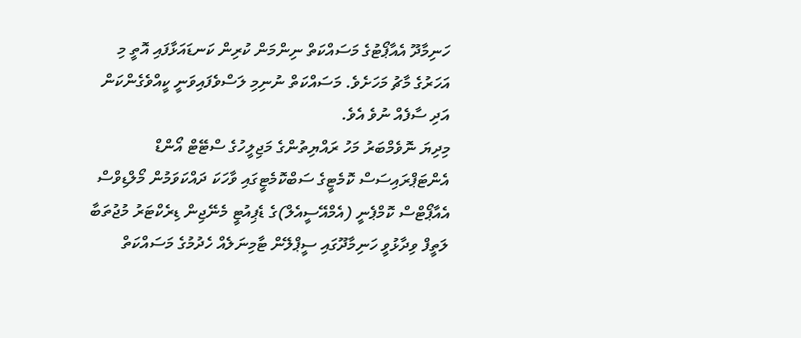ހަނިމާދޫ އެއާޕޯޓުގެ މަސައްކަތް ނިންމަން ކުރިން ކަނޑައަޅާފައި އޮތީ މި އަހަރުގެ މާޗު މަހަށެވެ. މަސައްކަތް ނުނިމި ލަސްވެފައިވަނީ ކީއްވެގެންކަން އަދި ސާފެއް ނުވެ އެވެ.
މިދިޔަ ނޮވެމްބަރު މަހު ރައްޔިތުންގެ މަޖިލީހުގެ ސްޓޭޓް އޯންޑް އެންޓަޕްރައިސަސް ކޮމެޓީގެ ސަބްކޮމެޓީގައި ވާހަކަ ދައްކަވަމުން މޯލްޑިވްސް އެއާޕޯޓްސް ކޮމްޕެނީ (އެމްއޭސީއެލް)ގެ ޑެޕިއުޓީ މެނޭޖިން ޑިރެކްޓަރު މުޖުތަބާ ލަތީފް ވިދާޅުވީ ހަނިމާދޫގައި ސީޕްލޭން ޓާމިނަލެއް ހެދުމުގެ މަސައްކަތް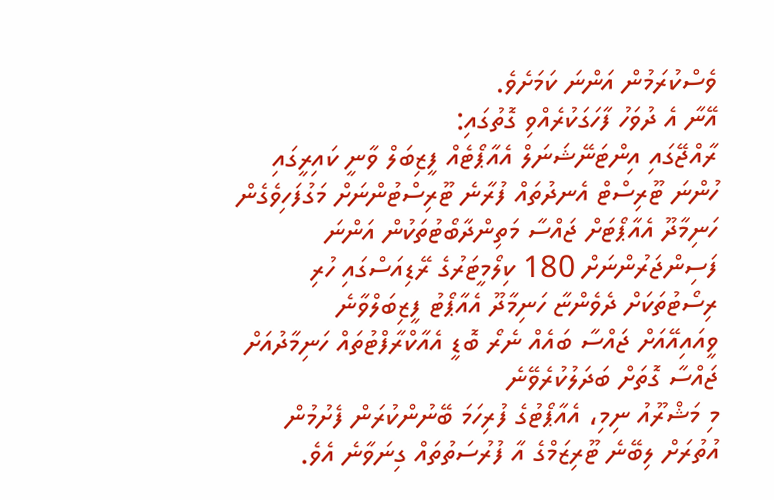ވެސްކުރަމުން އަންނަ ކަމަށެވެ.
އޭނާ އެ ދުވަހު ފާހަގަކުރެއްވި ގޮތުގައި:
ރާއްޖޭގައި އިންޓަނޭޝަނަލް އެއާޕޯޓެއް ފީޒިބަލް ވާނީ ކައިރީގައި ހުންނަ ޓޫރިސްޓް އެނދުތައް ފުރާނެ ޓޫރިސްޓުންނަށް މަގުފަހިވެގެން
ހަނިމާދޫ އެއާޕޯޓަށް ޖައްސާ މަތިންދާބޯޓުތަކުން އަންނަ ފަސިންޖަރުންނަށް 180 ކިލޯމީޓަރުގެ ރޭޑިއަސްގައި ހުރި ރިސޯޓުތަކަށް ދެވެންޏާ ހަނިމާދޫ އެއާޕޯޓު ފީޒިބަލްވާނެ
ވީއައިއޭއަށް ޖައްސާ ބައެއް ނެރޯ ބޮޑީ އެއާކްރާފްޓުތައް ހަނިމާދުއަށް ޖައްސާ ގޮތަށް ބަދަލުކުރެވޭނެ
މި މަޝްރޫއު ނިމި، އެއާޕޯޓުގެ ފުރިހަމަ ބޭނުންކުރަން ފެށުމުން އުތުރަށް ލިބޭނެ ޓޫރިޒަމްގެ އާ ފުރުސަތުތައް ގިނަވާނެ އެވެ.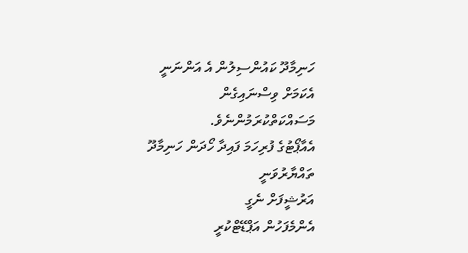ހަނިމާދޫ ކައުންސިލުން އެ އަންނަނީ އެކަމަށް ވިސްނައިގެން މަސައްކަތްކުރަމުންނެވެ.
އެއާޕޯޓުގެ ފުރިހަމަ ފައިދާ ހޯދަން ހަނިމާދޫ ތައްޔާރުވަނީ
އަރުޝީފަށް ނެގީ
އެންމެފަހުން އަޕްޑޭޓްކުރީ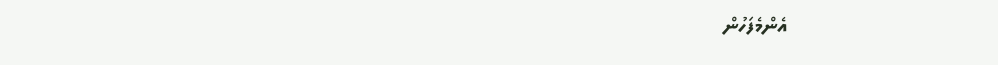އެންމެފަހުން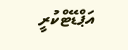އަޕްޑޭޓްކުރީ